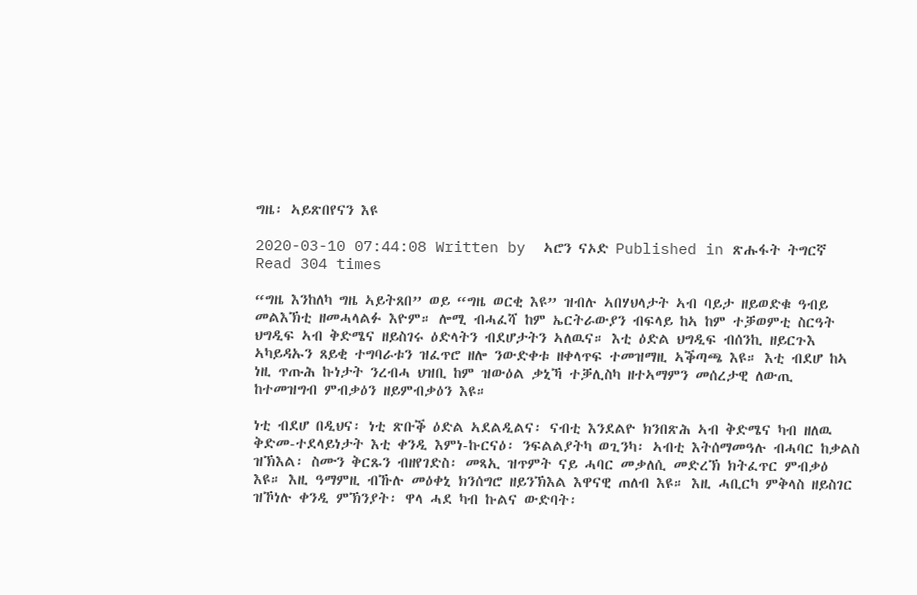ግዜ፡ ኣይጽበየናን እዩ

2020-03-10 07:44:08 Written by  ኣሮን ናኦድ Published in ጽሑፋት ትግርኛ Read 304 times

“ግዜ እንከለካ ግዜ ኣይትጸበ” ወይ “ግዜ ወርቂ እዩ” ዝብሉ ኣበሃህላታት ኣብ ባይታ ዘይወድቁ ዓብይ መልእኽቲ ዘመሓላልፉ እዮም። ሎሚ ብሓፈሻ ከም ኤርትራውያን ብፍላይ ከኣ ከም ተቓወምቲ ስርዓት ህግዲፍ ኣብ ቅድሜና ዘይስገሩ ዕድላትን ብደሆታትን ኣለዉና። እቲ ዕድል ህግዲፍ ብሰንኪ ዘይርጉእ ኣካይዳኡን ጸይቂ ተግባራቱን ዝፈጥሮ ዘሎ ንውድቀቱ ዘቀላጥፍ ተመዝማዚ ኣቕጣጫ እዩ። እቲ ብደሆ ከኣ ነዚ ጥጡሕ ኩነታት ንረብሓ ህዝቢ ከም ዝውዕል ቃኒኻ ተቓሊስካ ዘተኣማምን መሰረታዊ ለውጢ ከተመዝግብ ምብቃዕን ዘይምብቃዕን እዩ።

ነቲ ብደሆ በዲህና፡ ነቲ ጽቡቕ ዕድል ኣደልዲልና፡ ናብቲ እንደልዮ ክንበጽሕ ኣብ ቅድሜና ካብ ዘለዉ ቅድመ-ተደላይነታት እቲ ቀንዲ እምነ-ኩርናዕ፡ ንፍልልያትካ ወጊንካ፡ ኣብቲ እትሰማመዓሉ ብሓባር ከቃልስ ዝኽእል፡ ስሙን ቅርጹን ብዘየገድስ፡ መጻኢ ዝጥምት ናይ ሓባር መቃለሲ መድረኽ ክትፈጥር ምብቃዕ እዩ። እዚ ዓማምዚ ብኹሉ መዕቀኒ ክንሰግሮ ዘይንኽእል እዋናዊ ጠለብ እዩ። እዚ ሓቢርካ ምቅላስ ዘይስገር ዝኾነሉ ቀንዲ ምኽንያት፡ ዋላ ሓደ ካብ ኩልና ውድባት፡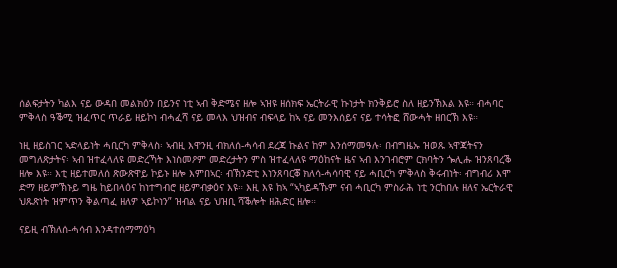ሰልፍታትን ካልእ ናይ ውዳበ መልክዕን በይንና ነቲ ኣብ ቅድሜና ዘሎ ኣዝዩ ዘሰክፍ ኤርትራዊ ኩነታት ክንቅይሮ ስለ ዘይንኽእል እዩ። ብሓባር ምቅላስ ዓቕሚ ዝፈጥር ጥራይ ዘይኮነ ብሓፈሻ ናይ መላእ ህዝብና ብፍላይ ከኣ ናይ መንእሰይና ናይ ተሳትፎ ሸውሓት ዘበርኽ እዩ።

ነዚ ዘይስገር ኣድላይነት ሓቢርካ ምቅላስ፡ ኣብዚ እዋንዚ ብክለሰ-ሓሳብ ደረጃ ኩልና ከም እንሰማመዓሉ፡ በብግዜኡ ዝወጹ ኣዋጃትናን መግለጽታትና፡ ኣብ ዝተፈላለዩ መድረኻት እነስመዖም መድረታትን ምስ ዝተፈላለዩ ማዕከናት ዜና ኣብ እንገብሮም ርክባትን ጐሊሑ ዝንጸባረቕ ዘሎ እዩ። እቲ ዘይተመለሰ ጽውጽዋይ ኮይኑ ዘሎ እምበኣር፡ ብኽንድቲ እነንጸባርቖ ክለሳ-ሓሳባዊ ናይ ሓቢርካ ምቅላስ ቅሩብነት፡ ብግብሪ እሞ ድማ ዘይምኽኑይ ግዜ ከይበላዕና ከነተግብሮ ዘይምብቃዕና እዩ። እዚ እዩ ከኣ “ኣካይዳኹም ናብ ሓቢርካ ምስራሕ ነቲ ንርከበሉ ዘለና ኤርትራዊ ህጹጽነት ዝምጥን ቅልጣፈ ዘለዎ ኣይኮነን” ዝብል ናይ ህዝቢ ሻቕሎት ዘሕድር ዘሎ።

ናይዚ ብኽለሰ-ሓሳብ እንዳተሰማማዕካ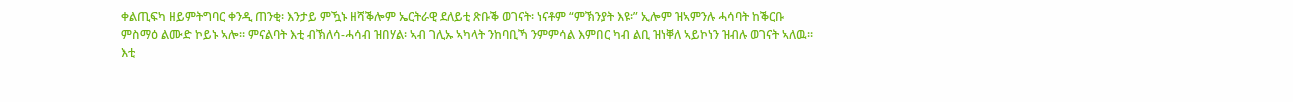ቀልጢፍካ ዘይምትግባር ቀንዲ ጠንቂ፡ እንታይ ምዃኑ ዘሻቕሎም ኤርትራዊ ደለይቲ ጽቡቕ ወገናት፡ ነናቶም “ምኽንያት እዩ፡” ኢሎም ዝኣምንሉ ሓሳባት ከቕርቡ ምስማዕ ልሙድ ኮይኑ ኣሎ። ምናልባት እቲ ብኽለሳ-ሓሳብ ዝበሃል፡ ኣብ ገሊኡ ኣካላት ንከባቢኻ ንምምሳል እምበር ካብ ልቢ ዝነቐለ ኣይኮነን ዝብሉ ወገናት ኣለዉ። እቲ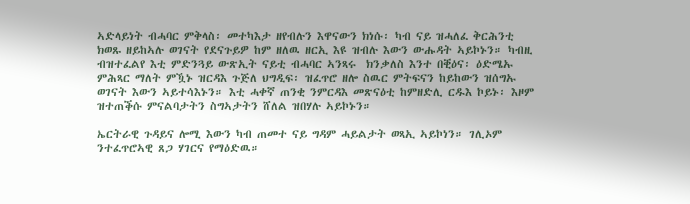ኣድላይነት ብሓባር ምቅላስ፡ መተካእታ ዘየብሉን እዋናውን ክነሱ፡ ካብ ናይ ዝሓለፈ ቅርሕንቲ ክወጹ ዘይከኣሉ ወገናት የደናጉይዎ ከም ዘለዉ ዘርኢ እዩ ዝብሉ እውን ውሑዳት ኣይኮኑን። ካብዚ ብዝተፈልየ እቲ ምድንጓይ ውጽኢት ናይቲ ብሓባር ኣንጻሩ  ክንቃለስ እንተ በቒዕና፡ ዕድሜኡ ምሕጻር ማለት ምዃኑ ዝርዳእ ጉጅለ ህግዲፍ፡ ዝፈጥሮ ዘሎ ስዉር ምትፍናን ከይከውን ዝሰግኡ ወገናት እውን ኣይተሳእኑን። እቲ ሓቀኛ ጠንቂ ንምርዳእ መጽናዕቲ ከምዘድሊ ርዱእ ኮይኑ፡ እዞም ዝተጠቕሱ ምናልባታትን ስግኣታትን ሸለል ዝበሃሉ ኣይኮኑን።

ኤርትራዊ ጉዳይና ሎሚ እውን ካብ ጠመተ ናይ ግዳም ሓይልታት ወጻኢ ኣይኮነን። ገሊኦም ንተፈጥሮኣዊ ጸጋ ሃገርና የማዕድዉ።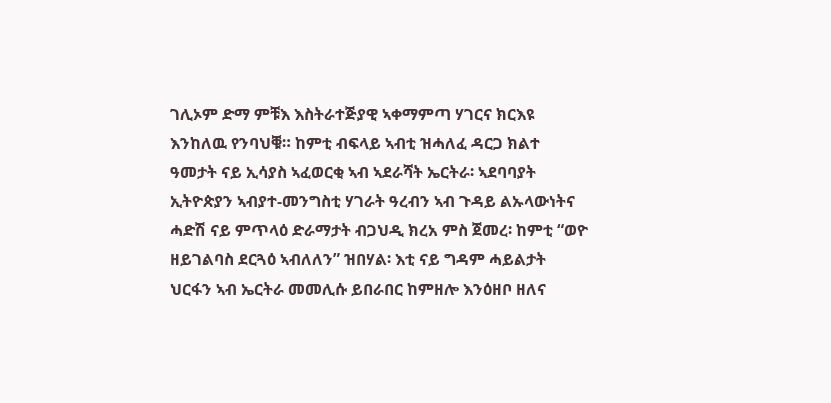ገሊኦም ድማ ምቹእ እስትራተጅያዊ ኣቀማምጣ ሃገርና ክርእዩ እንከለዉ የንባህቑ። ከምቲ ብፍላይ ኣብቲ ዝሓለፈ ዳርጋ ክልተ ዓመታት ናይ ኢሳያስ ኣፈወርቂ ኣብ ኣደራሻት ኤርትራ፡ ኣደባባያት ኢትዮጵያን ኣብያተ-መንግስቲ ሃገራት ዓረብን ኣብ ጉዳይ ልኡላውነትና ሓድሽ ናይ ምጥላዕ ድራማታት ብጋህዲ ክረአ ምስ ጀመረ፡ ከምቲ “ወዮ ዘይገልባስ ደርጓዕ ኣብለለን” ዝበሃል፡ እቲ ናይ ግዳም ሓይልታት ህርፋን ኣብ ኤርትራ መመሊሱ ይበራበር ከምዘሎ እንዕዘቦ ዘለና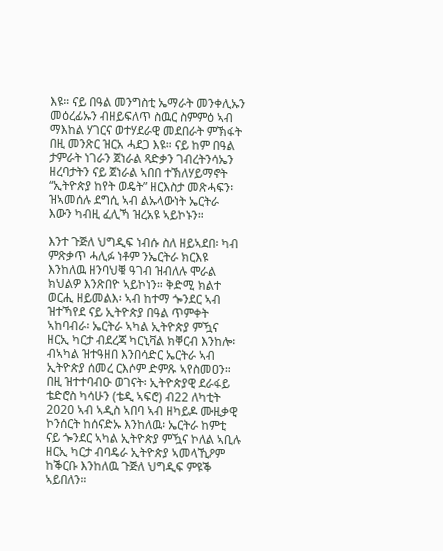እዩ። ናይ በዓል መንግስቲ ኤማራት መንቀሊኡን መዕረፊኡን ብዘይፍለጥ ስዉር ስምምዕ ኣብ ማእከል ሃገርና ወተሃደራዊ መደበራት ምኽፋት በዚ መንጽር ዝርአ ሓደጋ እዩ። ናይ ከም በዓል ታምራት ነገራን ጀነራል ጻድቃን ገብረትንሳኤን  ዘረባታትን ናይ ጀነራል ኣበበ ተኽለሃይማኖት “ኢትዮጵያ ከየት ወዴት” ዘርእስታ መጽሓፍን፡ ዝኣመሰሉ ደግሲ ኣብ ልኡላውነት ኤርትራ እውን ካብዚ ፈሊኻ ዝረአዩ ኣይኮኑን።

እንተ ጉጅለ ህግዲፍ ነብሱ ስለ ዘይኣደበ፡ ካብ ምጽቃጥ ሓሊፉ ነቶም ንኤርትራ ክርእዩ እንከለዉ ዘንባህቑ ዓገብ ዝብለሉ ሞራል ክህልዎ እንጽበዮ ኣይኮነን። ቅድሚ ክልተ ወርሒ ዘይመልእ፡ ኣብ ከተማ ጐንደር ኣብ ዝተኻየደ ናይ ኢትዮጵያ በዓል ጥምቀት ኣከባብራ፡ ኤርትራ ኣካል ኢትዮጵያ ምዃና ዘርኢ ካርታ ብደረጃ ካርኒቫል ክቐርብ እንከሎ፡ ብኣካል ዝተዓዘበ እንበሳድር ኤርትራ ኣብ ኢትዮጵያ ሰመረ ርእሶም ድምጹ ኣየስመዐን። በዚ ዝተተባብዑ ወገናት፡ ኢትዮጵያዊ ደራፋይ ቴድሮስ ካሳሁን (ቴዲ ኣፍሮ) ብ22 ለካቲት 2020 ኣብ ኣዲስ ኣበባ ኣብ ዘካይዶ ሙዚቃዊ ኮንሰርት ከሰናድኡ እንከለዉ፡ ኤርትራ ከምቲ ናይ ጐንደር ኣካል ኢትዮጵያ ምዃና ኮለል ኣቢሉ ዘርኢ ካርታ ብባዴራ ኢትዮጵያ ኣመላኺዖም ከቕርቡ እንከለዉ ጉጅለ ህግዲፍ ምዩቕ ኣይበለን።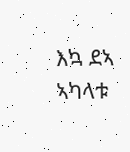እኳ ደኣ ኣካላቱ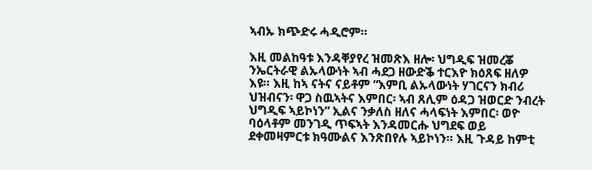ኣብኡ ክጭድሩ ሓዲሮም።

እዚ መልከዓቱ እንዳቐያየረ ዝመጽእ ዘሎ፡ ህግዲፍ ዝመረቖ ንኤርትራዊ ልኡላውነት ኣብ ሓደጋ ዘውድቕ ተርእዮ ክዕጸፍ ዘለዎ እዩ። እዚ ከኣ ናትና ናይቶም “እምቢ ልኡላውነት ሃገርናን ክብሪ ህዝብናን፡ ዋጋ ስዉኣትና እምበር፡ ኣብ ጸሊም ዕዳጋ ዝወርድ ንብረት ህግዲፍ ኣይኮነን” ኢልና ንቃለስ ዘለና ሓላፍነት እምበር፡ ወዮ ባዕላቶም መንገዲ ጥፍኣት እንዳመርሑ ህግደፍ ወይ ደቀመዛምርቱ ክዓሙልና እንጽበየሉ ኣይኮነን። እዚ ጉዳይ ከምቲ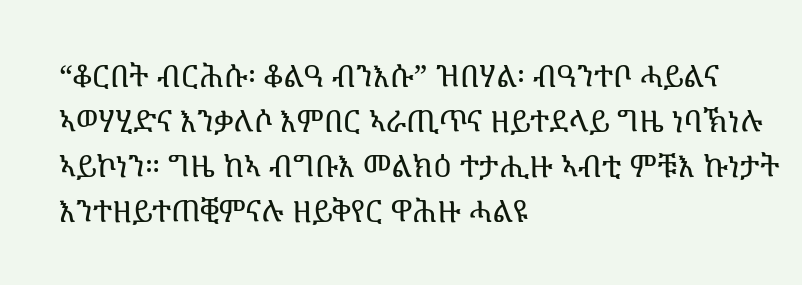“ቆርበት ብርሕሱ፡ ቆልዓ ብንእሱ” ዝበሃል፡ ብዓንተቦ ሓይልና ኣወሃሂድና እንቃለሶ እምበር ኣራጢጥና ዘይተደላይ ግዜ ነባኽነሉ ኣይኮነን። ግዜ ከኣ ብግቡእ መልክዕ ተታሒዙ ኣብቲ ምቹእ ኩነታት እንተዘይተጠቒምናሉ ዘይቅየር ዋሕዙ ሓልዩ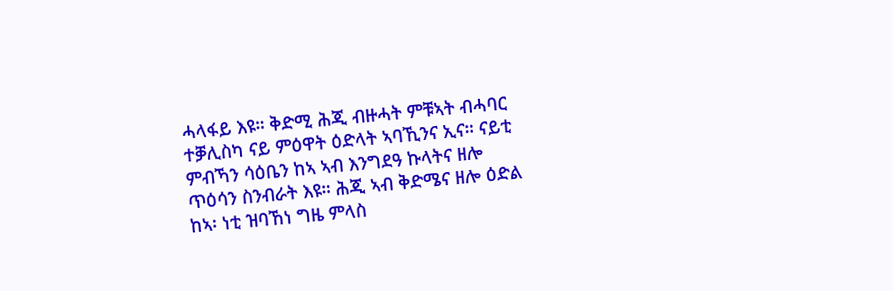ሓላፋይ እዩ። ቅድሚ ሕጂ ብዙሓት ምቹኣት ብሓባር ተቓሊስካ ናይ ምዕዋት ዕድላት ኣባኺንና ኢና። ናይቲ ምብኻን ሳዕቤን ከኣ ኣብ እንግደዓ ኩላትና ዘሎ ጥዕሳን ስንብራት እዩ። ሕጂ ኣብ ቅድሜና ዘሎ ዕድል ከኣ፡ ነቲ ዝባኸነ ግዜ ምላስ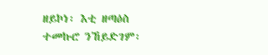ዘይኮነ፡ እቲ ዘጣዕስ ተመኩሮ ንኸይድገም፡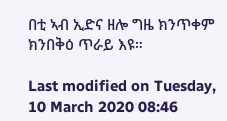በቲ ኣብ ኢድና ዘሎ ግዜ ክንጥቀም ክንበቅዕ ጥራይ እዩ።

Last modified on Tuesday, 10 March 2020 08:46